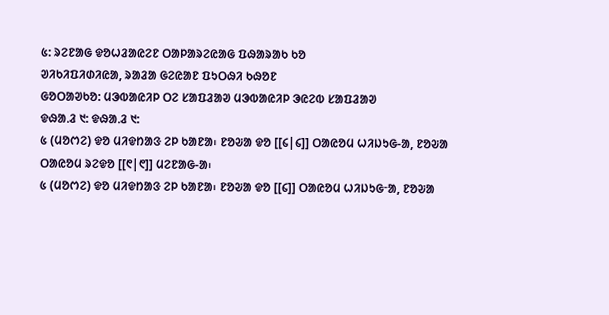᱕: ᱨᱮᱱᱟᱜ ᱫᱚᱦᱲᱟᱭᱮᱱ ᱛᱟᱞᱟᱨᱮᱭᱟᱜ ᱯᱷᱟᱨᱟᱠ ᱠᱚ
ᱣᱤᱠᱤᱯᱤᱰᱤᱭᱟ, ᱨᱟᱲᱟ ᱜᱮᱭᱟᱱ ᱯᱩᱛᱷᱤ ᱠᱷᱚᱱ
ᱜᱚᱛᱟᱣᱠᱚ: ᱢᱳᱵᱟᱭᱤᱞ ᱛᱮ ᱥᱟᱯᱲᱟᱣ ᱢᱳᱵᱟᱭᱤᱞ ᱳᱭᱮᱵ ᱥᱟᱯᱲᱟᱣ
ᱫᱷᱟᱹᱲ ᱑: ᱫᱷᱟᱹᱲ ᱑:
᱕ (ᱢᱚᱬᱮ) ᱫᱚ ᱢᱤᱫᱴᱟᱝ ᱮᱞ ᱠᱟᱱᱟ᱾ ᱱᱚᱶᱟ ᱫᱚ [[᱔|᱔]] ᱛᱟᱭᱚᱢ ᱦᱤᱡᱩᱜ-ᱟ, ᱱᱚᱶᱟ ᱛᱟᱭᱚᱢ ᱨᱮᱫᱚ [[᱖|᱖]] ᱢᱮᱱᱟᱜ-ᱟ᱾
᱕ (ᱢᱚᱬᱮ) ᱫᱚ ᱢᱤᱫᱴᱟᱝ ᱮᱞ ᱠᱟᱱᱟ᱾ ᱱᱚᱶᱟ ᱫᱚ [[᱔]] ᱛᱟᱭᱚᱢ ᱦᱤᱡᱩᱜᱼᱟ, ᱱᱚᱶᱟ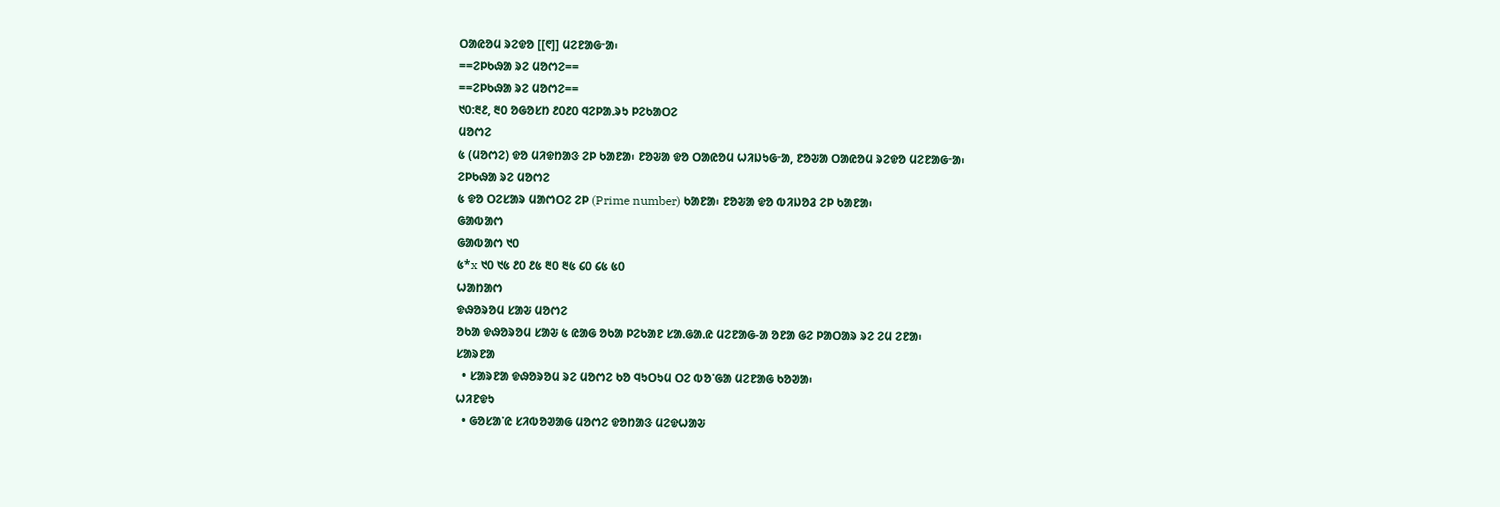ᱛᱟᱭᱚᱢ ᱨᱮᱫᱚ [[᱖]] ᱢᱮᱱᱟᱜᱼᱟ᱾
==ᱮᱞᱠᱷᱟ ᱨᱮ ᱢᱚᱬᱮ==
==ᱮᱞᱠᱷᱟ ᱨᱮ ᱢᱚᱬᱮ==
᱑᱐:᱓᱒, ᱓᱐ ᱚᱜᱚᱥᱴ ᱒᱐᱒᱐ ᱧᱮᱞᱟᱹᱨᱩ ᱞᱮᱠᱟᱛᱮ
ᱢᱚᱬᱮ
᱕ (ᱢᱚᱬᱮ) ᱫᱚ ᱢᱤᱫᱴᱟᱝ ᱮᱞ ᱠᱟᱱᱟ᱾ ᱱᱚᱶᱟ ᱫᱚ ᱛᱟᱭᱚᱢ ᱦᱤᱡᱩᱜᱼᱟ, ᱱᱚᱶᱟ ᱛᱟᱭᱚᱢ ᱨᱮᱫᱚ ᱢᱮᱱᱟᱜᱼᱟ᱾
ᱮᱞᱠᱷᱟ ᱨᱮ ᱢᱚᱬᱮ
᱕ ᱫᱚ ᱛᱮᱥᱟᱨ ᱢᱟᱬᱛᱮ ᱮᱞ (Prime number) ᱠᱟᱱᱟ᱾ ᱱᱚᱶᱟ ᱫᱚ ᱵᱤᱡᱚᱲ ᱮᱞ ᱠᱟᱱᱟ᱾
ᱜᱟᱵᱟᱬ
ᱜᱟᱵᱟᱬ ᱑᱐
᱕*x ᱑᱐ ᱑᱕ ᱒᱐ ᱒᱕ ᱓᱐ ᱓᱕ ᱔᱐ ᱔᱕ ᱕᱐
ᱦᱟᱴᱟᱬ
ᱫᱷᱚᱨᱚᱢ ᱥᱟᱶ ᱢᱚᱬᱮ
ᱚᱠᱟ ᱫᱷᱚᱨᱚᱢ ᱥᱟᱶ ᱕ ᱭᱟᱜ ᱚᱠᱟ ᱞᱮᱠᱟᱱ ᱥᱟᱹᱜᱟᱹᱭ ᱢᱮᱱᱟᱜ-ᱟ ᱚᱱᱟ ᱜᱮ ᱞᱟᱛᱟᱨ ᱨᱮ ᱮᱢ ᱮᱱᱟ᱾
ᱥᱟᱨᱱᱟ
  • ᱥᱟᱨᱱᱟ ᱫᱷᱚᱨᱚᱢ ᱨᱮ ᱢᱚᱬᱮ ᱠᱚ ᱧᱩᱛᱩᱢ ᱛᱮ ᱵᱚᱸᱜᱟ ᱢᱮᱱᱟᱜ ᱠᱚᱣᱟ᱾
ᱦᱤᱱᱫᱩ
  • ᱜᱚᱥᱟᱸᱭ ᱥᱤᱵᱚᱣᱟᱜ ᱢᱚᱬᱮ ᱫᱚᱴᱟᱝ ᱢᱮᱫᱦᱟᱶ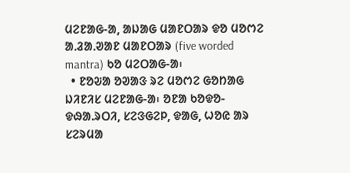ᱢᱮᱱᱟᱜ-ᱟ, ᱟᱡᱟᱜ ᱢᱟᱱᱛᱟᱨ ᱫᱚ ᱢᱚᱬᱮ ᱟᱹᱲᱟᱹᱣᱟᱱ ᱢᱟᱱᱛᱟᱨ (five worded mantra) ᱠᱚ ᱢᱮᱛᱟᱜ-ᱟ᱾
  • ᱱᱚᱶᱟ ᱚᱣᱟᱝ ᱨᱮ ᱢᱚᱬᱮ ᱜᱚᱴᱟᱜ ᱡᱤᱱᱤᱥ ᱢᱮᱱᱟᱜ-ᱟ᱾ ᱚᱱᱟ ᱠᱚᱫᱚ- ᱫᱷᱟ.ᱨᱛᱤ, ᱥᱮᱝᱜᱮᱞ, ᱫᱟᱜ, ᱦᱚᱭ ᱟᱨ ᱥᱮᱨᱢᱟ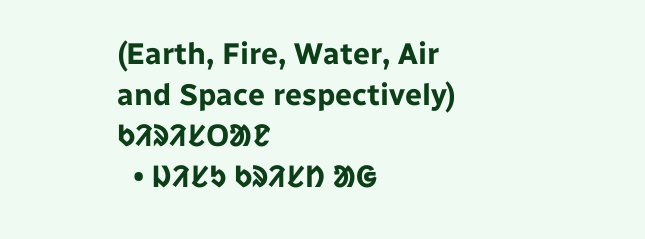(Earth, Fire, Water, Air and Space respectively)
ᱠᱤᱨᱤᱥᱛᱟᱱ
  • ᱡᱤᱥᱩ ᱠᱨᱤᱥᱴ ᱟᱜ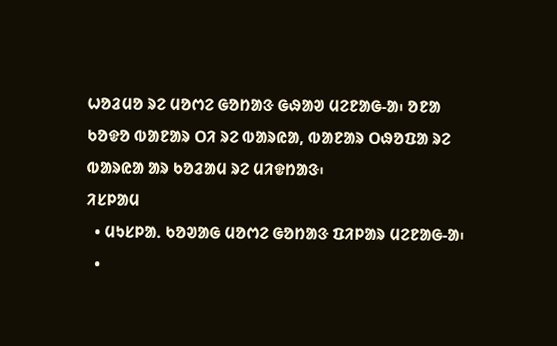ᱦᱚᱲᱢᱚ ᱨᱮ ᱢᱚᱬᱮ ᱜᱚᱴᱟᱝ ᱜᱷᱟᱣ ᱢᱮᱱᱟᱜ-ᱟ᱾ ᱚᱱᱟ ᱠᱚᱫᱚ ᱵᱟᱱᱟᱨ ᱛᱤ ᱨᱮ ᱵᱟᱨᱭᱟ, ᱵᱟᱱᱟᱨ ᱛᱷᱚᱯᱟ ᱨᱮ ᱵᱟᱨᱭᱟ ᱟᱨ ᱠᱚᱲᱟᱢ ᱨᱮ ᱢᱤᱫᱴᱟᱝ᱾
ᱤᱥᱞᱟᱢ
  • ᱢᱩᱥᱞᱟᱹ ᱠᱚᱣᱟᱜ ᱢᱚᱬᱮ ᱜᱚᱴᱟᱝ ᱯᱤᱞᱟᱨ ᱢᱮᱱᱟᱜ-ᱟ᱾
  •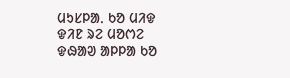ᱢᱩᱥᱞᱟᱹ ᱠᱚ ᱢᱤᱫ ᱫᱤᱱ ᱨᱮ ᱢᱚᱬᱮ ᱫᱷᱟᱣ ᱟᱞᱞᱟ ᱠᱚ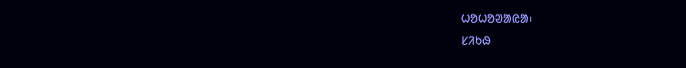ᱦᱚᱦᱚᱣᱟᱭᱟ᱾
ᱥᱤᱠᱷ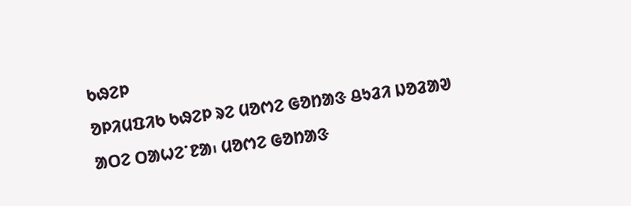ᱠᱷᱮᱞ
ᱚᱞᱤᱢᱯᱤᱠ ᱠᱷᱮᱞ ᱨᱮ ᱢᱚᱬᱮ ᱜᱚᱴᱟᱝ ᱪᱩᱲᱤ ᱡᱚᱲᱟᱣ ᱟᱛᱮ ᱛᱟᱦᱮᱸᱱᱟ᱾ ᱢᱚᱬᱮ ᱜᱚᱴᱟᱝ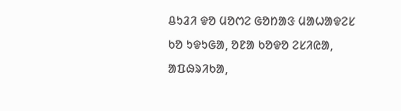ᱪᱩᱲᱤ ᱫᱚ ᱢᱚᱬᱮ ᱜᱚᱴᱟᱝ ᱢᱟᱦᱟᱫᱮᱥ ᱠᱚ ᱩᱫᱩᱜᱟ, ᱚᱱᱟ ᱠᱚᱫᱚ ᱮᱥᱤᱭᱟ, ᱟᱯᱷᱨᱤᱠᱟ,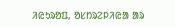ᱤᱭᱩᱨᱚᱯ, ᱚᱥᱴᱨᱮᱞᱤᱭᱟ ᱟᱨ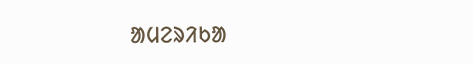ᱟᱢᱮᱨᱤᱠᱟ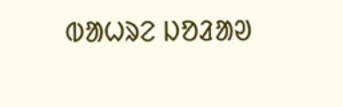ᱵᱟᱦᱨᱮ ᱡᱚᱲᱟᱣ